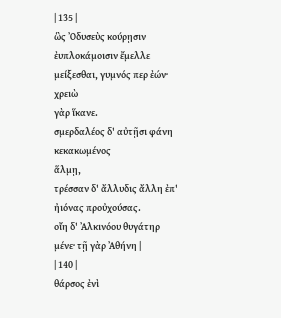| 135 |
ὣς Ὀδυσεὺς κούρῃσιν
ἐυπλοκάμοισιν ἔμελλε
μείξεσθαι, γυμνός περ ἐών· χρειὼ
γὰρ ἵκανε.
σμερδαλέος δ' αὐτῇσι φάνη κεκακωμένος
ἅλμῃ,
τρέσσαν δ' ἄλλυδις ἄλλη ἐπ'
ἠιόνας προὐχούσας.
οἴη δ' Ἀλκινόου θυγάτηρ
μένε· τῇ γὰρ Ἀθήνη |
| 140 |
θάρσος ἐνὶ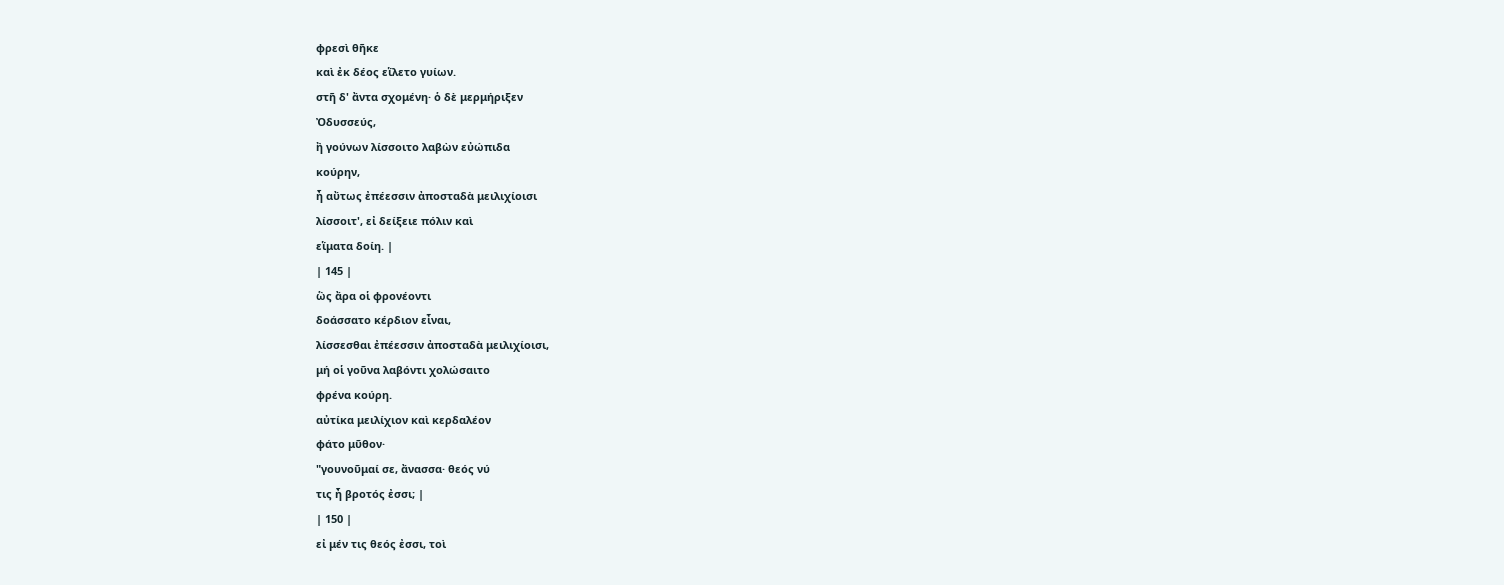φρεσὶ θῆκε
καὶ ἐκ δέος εἵλετο γυίων.
στῆ δ' ἄντα σχομένη· ὁ δὲ μερμήριξεν
Ὀδυσσεύς,
ἢ γούνων λίσσοιτο λαβὼν εὐώπιδα
κούρην,
ἦ αὔτως ἐπέεσσιν ἀποσταδὰ μειλιχίοισι
λίσσοιτ', εἰ δείξειε πόλιν καὶ
εἵματα δοίη. |
| 145 |
ὣς ἄρα οἱ φρονέοντι
δοάσσατο κέρδιον εἶναι,
λίσσεσθαι ἐπέεσσιν ἀποσταδὰ μειλιχίοισι,
μή οἱ γοῦνα λαβόντι χολώσαιτο
φρένα κούρη.
αὐτίκα μειλίχιον καὶ κερδαλέον
φάτο μῦθον·
"γουνοῦμαί σε, ἄνασσα· θεός νύ
τις ἦ βροτός ἐσσι; |
| 150 |
εἰ μέν τις θεός ἐσσι, τοὶ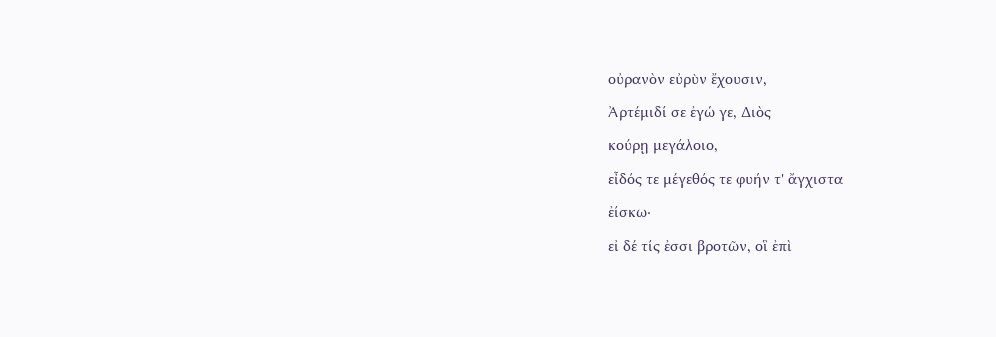οὐρανὸν εὐρὺν ἔχουσιν,
Ἀρτέμιδί σε ἐγώ γε, Διὸς
κούρῃ μεγάλοιο,
εἶδός τε μέγεθός τε φυήν τ' ἄγχιστα
ἐίσκω·
εἰ δέ τίς ἐσσι βροτῶν, οἳ ἐπὶ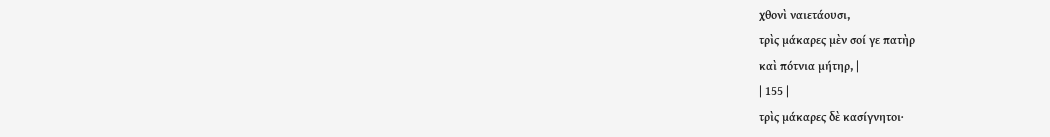χθονὶ ναιετάουσι,
τρὶς μάκαρες μὲν σοί γε πατὴρ
καὶ πότνια μήτηρ, |
| 155 |
τρὶς μάκαρες δὲ κασίγνητοι·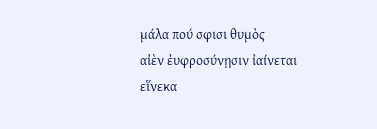μάλα πού σφισι θυμὸς
αἰὲν ἐυφροσύνῃσιν ἰαίνεται
εἵνεκα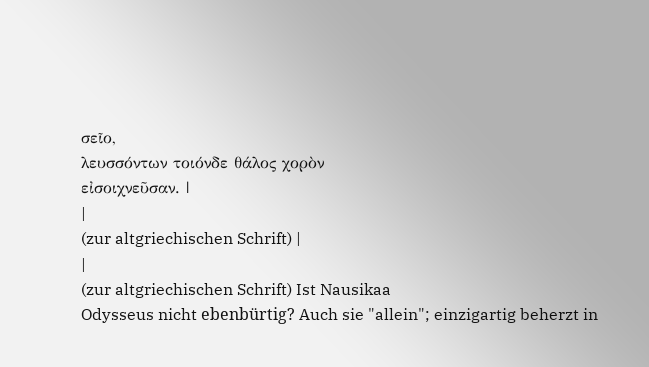σεῖο,
λευσσόντων τοιόνδε θάλος χορὸν
εἰσοιχνεῦσαν. |
|
(zur altgriechischen Schrift) |
|
(zur altgriechischen Schrift) Ist Nausikaa
Odysseus nicht ebenbürtig? Auch sie "allein"; einzigartig beherzt in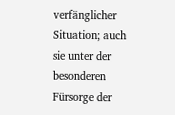verfänglicher Situation; auch sie unter der besonderen Fürsorge der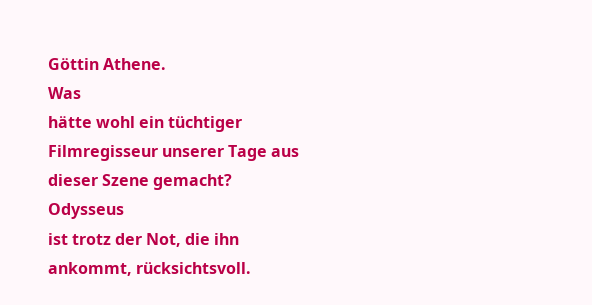Göttin Athene.
Was
hätte wohl ein tüchtiger Filmregisseur unserer Tage aus dieser Szene gemacht?
Odysseus
ist trotz der Not, die ihn ankommt, rücksichtsvoll.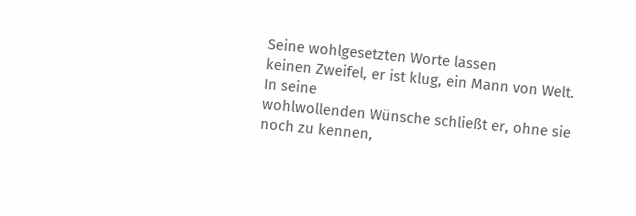Seine wohlgesetzten Worte lassen
keinen Zweifel, er ist klug, ein Mann von Welt.
In seine
wohlwollenden Wünsche schließt er, ohne sie noch zu kennen,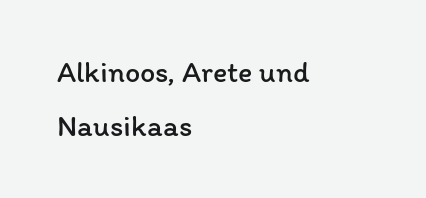Alkinoos, Arete und
Nausikaas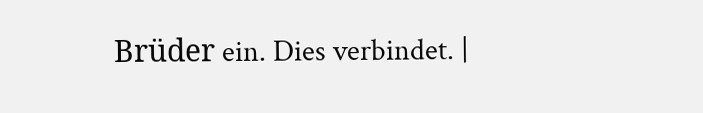Brüder ein. Dies verbindet. |